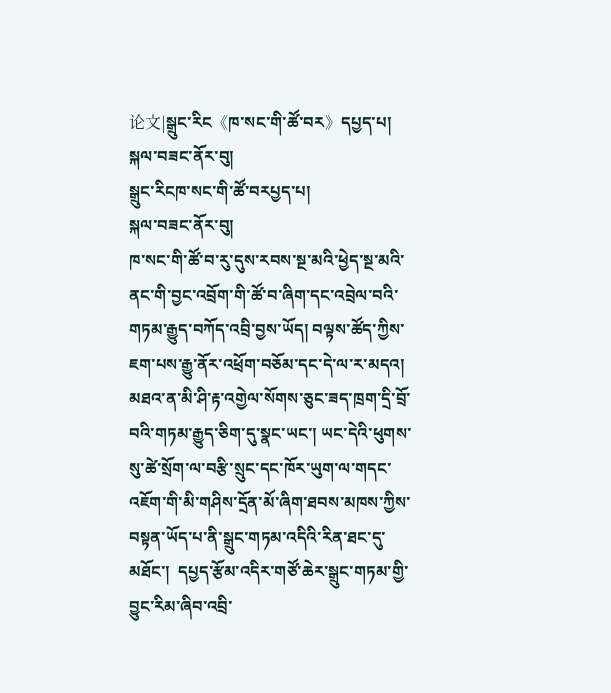论文|སྒྲུང་རིང《ཁ་སང་གི་ཚོ་བར》དཔྱད་པ། སྐལ་བཟང་ནོར་བུ།
སྒྲུང་རིངཁ་སང་གི་ཚོ་བརཔྱད་པ།
སྐལ་བཟང་ནོར་བུ།
ཁ་སང་གི་ཚོ་བ་རུ་དུས་རབས་སྔ་མའི་ཕྱེད་སྔ་མའི་ནང་གི་བྱང་འབྲོག་གི་ཚོ་བ་ཞིག་དང་འབྲེལ་བའི་གཏམ་རྒྱུད་བཀོད་འབྲི་བྱས་ཡོད། བལྟས་ཚོད་ཀྱིས་ཇག་པས་རྒྱུ་ནོར་འཕྲོག་བཅོམ་དང་དེ་ལ་ར་མདའ། མཐའ་ན་མི་ཤི་རྟ་འགྱེལ་སོགས་ཅུང་ཟད་ཁྲག་དྲི་བྲོ་བའི་གཏམ་རྒྱུད་ཅིག་དུ་སྣང་ཡང་། ཡང་དེའི་ཕུགས་སུ་ཚེ་སྲོག་ལ་བརྩི་སྲུང་དང་ཁོར་ཡུག་ལ་གདང་འཇོག་གི་མི་གཤིས་དྲོན་མོ་ཞིག་ཐབས་མཁས་ཀྱིས་བསྟན་ཡོད་པ་ནི་སྒྲུང་གཏམ་འདིའི་རིན་ཐང་དུ་མཐོང་།  དཔྱད་རྩོམ་འདིར་གཙོ་ཆེར་སྒྲུང་གཏམ་གྱི་བྱུང་རིམ་ཞིབ་འབྲི་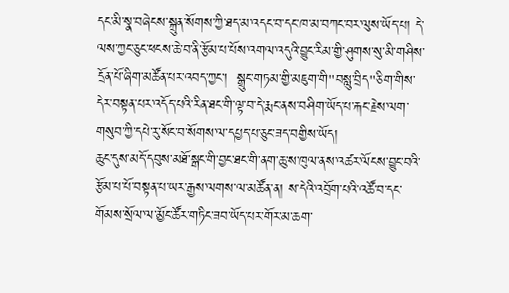དང་མི་སྣ་བཞེངས་སྐྲུན་སོགས་ཀྱི་ཐད་མ་འདང་བ་དང་ཁ་མ་བཀང་བར་ལུས་ཡོད་པ། དེ་ལས་ཀྱང་ཅུང་ཕངས་ཆེ་བ་ནི་རྩོམ་པ་པོས་འགལ་འདུའི་བྱུང་རིམ་གྱི་ཤུགས་སུ་མི་གཤིས་དྲོན་པོ་ཞིག་མཚོན་པར་འབད་ཀྱང་།  སྒྲུང་གཏམ་གྱི་མཇུག་གི"བསླུ་བྲིད"ཅིག་གིས་དེར་བསྟན་པར་འདོད་པའི་རིན་ཐང་གི་ལྟ་བ་དེ་རྨང་ནས་བཤིག་ཡོད་པ་རྐང་རྗེས་ལག་གསུབ་ཀྱི་དཔེ་རུ་སོང་བ་སོགས་ལ་དཔྱད་པ་ཅུང་ཟད་བགྱིས་ཡོད།
ཆུང་དུས་མདོ་དབུས་མཐོ་སྒང་གི་བྱང་ཐང་གི་ནག་ཆུ་ས་ཁུལ་ནས་འཚར་ལོངས་བྱུང་བའི་རྩོམ་པ་པོ་བསྟན་པ་ཡར་རྒྱས་ལགས་ལ་མཚོན་ན། ས་དེའི་འབྲོག་པའི་འཚོ་བ་དང་གོམས་སྲོལ་ལ་མྱོང་ཚོར་གཏིང་ཟབ་ཡོད་པར་གོར་མ་ཆག་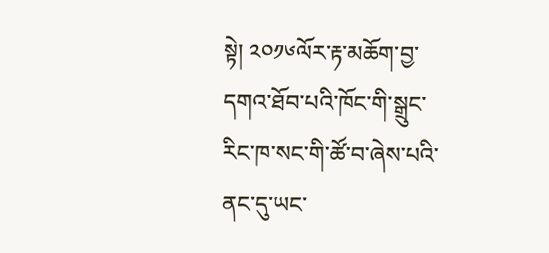སྟེ། ༢༠༡༦ལོར་རྟ་མཆོག་བྱ་དགའ་ཐོབ་པའི་ཁོང་གི་སྒྲུང་རིང་ཁ་སང་གི་ཚོ་བ་ཞེས་པའི་ནང་དུ་ཡང་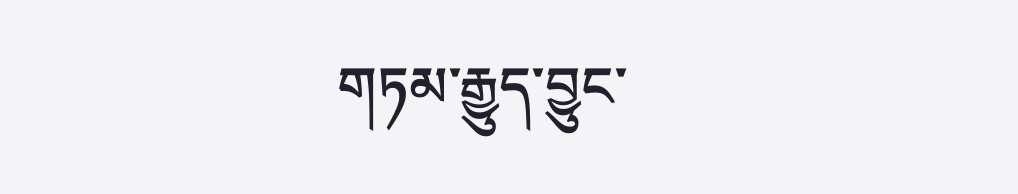གཏམ་རྒྱུད་བྱུང་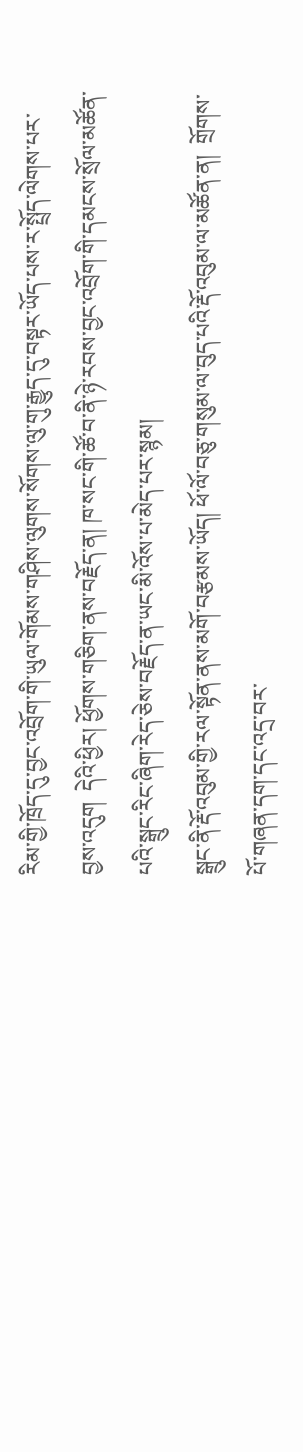རིམ་གྱི་ཁྲོད་དུ་བྱང་འབྲོག་གི་ཡུལ་གོམས་གཤིས་ལུགས་སོགས་ལུ་གུ་རྒྱུད་དུ་བསྟར་ཡོད་པས་ར་སྤྲོད་ལེགས་པར་བྱས་འདུག  དེའི་ཕྱིར། ཕྱོགས་གཅིག་ནས་བརྗོད་ན། ཁ་སང་གི་ཚོ་བ་ནི་ཉེ་རབས་བྱང་འབྲོག་གི་དམངས་སྲོལ་མཚོན་པའི་སྒྲུང་རིང་ཞིག་རེད་ཅེས་བརྗོད་ན་ཡང་མི་འོས་པ་མེད་པར་སྙམ།
སྒྲུང་ནི་རྡོ་འབུམ་གྱི་རལ་སྟོན་ནས་མགོ་བརྩམས་ཡོད། ཕོ་ལོ་བཅུ་གསུམ་ལ་བུད་པའི་རྡོ་འབུམ་ལ་མཚོན་ན།  གྲོགས་པོ་གཞན་དག་དང་འདྲ་བར་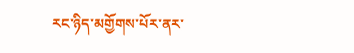རང་ཉིད་མགྱོགས་པོར་ནར་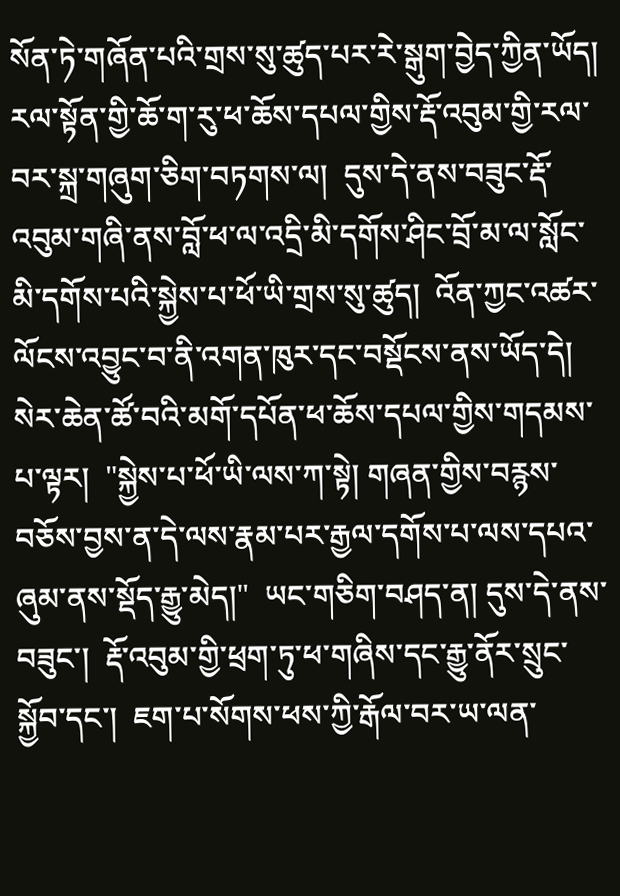སོན་ཏེ་གཞོན་པའི་གྲས་སུ་ཚུད་པར་རེ་སྒུག་བྱེད་ཀྱིན་ཡོད།  རལ་སྟོན་གྱི་ཆོ་ག་རུ་ཕ་ཆོས་དཔལ་གྱིས་རྡོ་འབུམ་གྱི་རལ་བར་སྐྲ་གཞུག་ཅིག་བཏགས་ལ།  དུས་དེ་ནས་བཟུང་རྡོ་འབུམ་གཞི་ནས་བློ་ཕ་ལ་འདྲི་མི་དགོས་ཤིང་བྲོ་མ་ལ་སློང་མི་དགོས་པའི་སྐྱེས་པ་ཕོ་ཡི་གྲས་སུ་ཚུད།  འོན་ཀྱང་འཚར་ལོངས་འབྱུང་བ་ནི་འགན་ཁུར་དང་བསྡོངས་ནས་ཡོད་དེ།  སེར་ཆེན་ཚོ་བའི་མགོ་དཔོན་ཕ་ཆོས་དཔལ་གྱིས་གདམས་པ་ལྟར།  "སྐྱེས་པ་ཕོ་ཡི་ལས་ཀ་སྟེ། གཞན་གྱིས་བརྙས་བཅོས་བྱས་ན་དེ་ལས་རྣམ་པར་རྒྱལ་དགོས་པ་ལས་དཔའ་ཞུམ་ནས་སྡོད་རྒྱུ་མེད།"  ཡང་གཅིག་བཤད་ན། དུས་དེ་ནས་བཟུང་།  རྡོ་འབུམ་གྱི་ཕྲག་ཏུ་ཕ་གཞིས་དང་རྒྱུ་ནོར་སྲུང་སྐྱོབ་དང་།  ཇག་པ་སོགས་ཕས་ཀྱི་རྒོལ་བར་ཡ་ལན་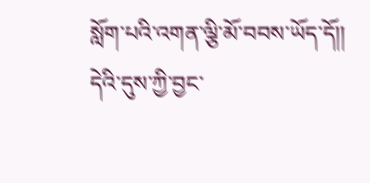སློག་པའི་འགན་ལྕི་མོ་བབས་ཡོད་དོ།།
དེའི་དུས་ཀྱི་བྱང་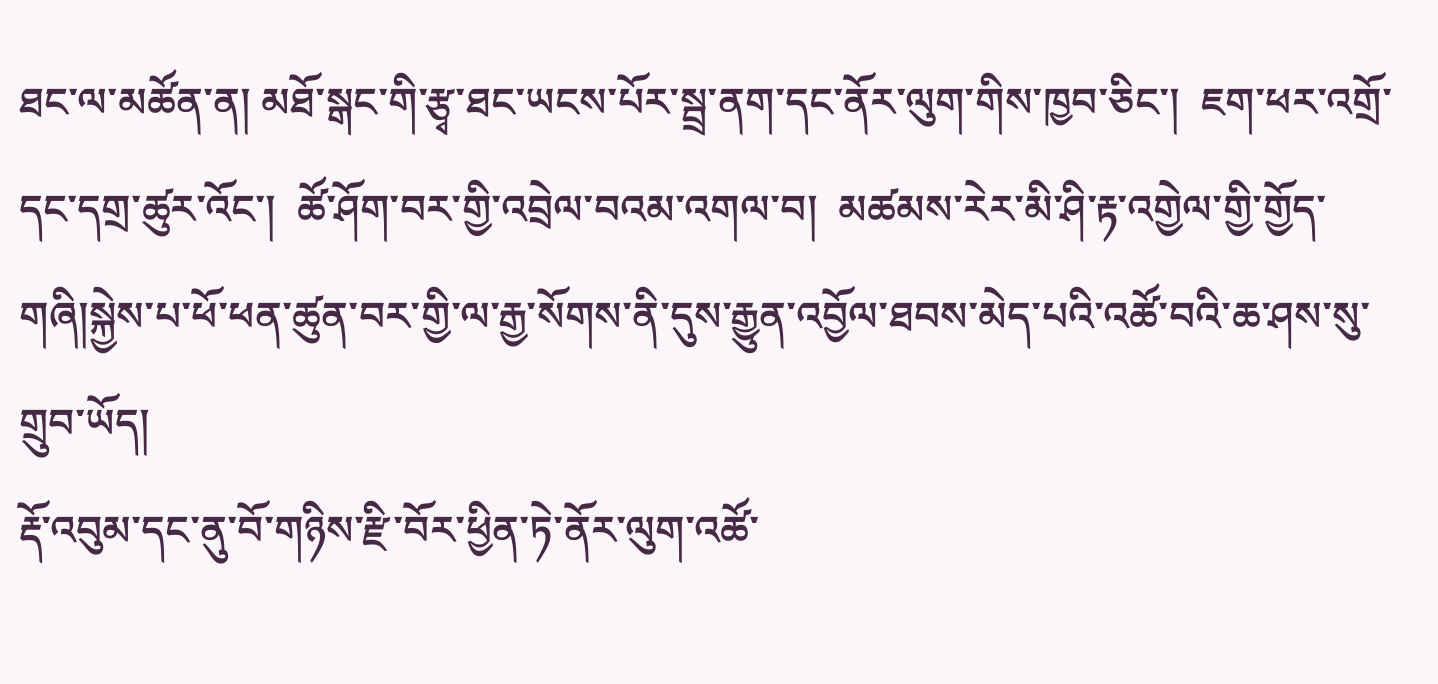ཐང་ལ་མཚོན་ན། མཐོ་སྒང་གི་རྩྭ་ཐང་ཡངས་པོར་སྦྲ་ནག་དང་ནོར་ལུག་གིས་ཁྱབ་ཅིང་།  ཇག་ཕར་འགྲོ་དང་དགྲ་ཚུར་འོང་།  ཚོ་ཤོག་བར་གྱི་འབྲེལ་བའམ་འགལ་བ།  མཚམས་རེར་མི་ཤི་རྟ་འགྱེལ་གྱི་གྱོད་གཞི།སྐྱེས་པ་ཕོ་ཕན་ཚུན་བར་གྱི་ལ་རྒྱ་སོགས་ནི་དུས་རྒྱུན་འབྱོལ་ཐབས་མེད་པའི་འཚོ་བའི་ཆ་ཤས་སུ་གྲུབ་ཡོད།
རྡོ་འབུམ་དང་ནུ་བོ་གཉིས་རྫི་བོར་ཕྱིན་ཏེ་ནོར་ལུག་འཚོ་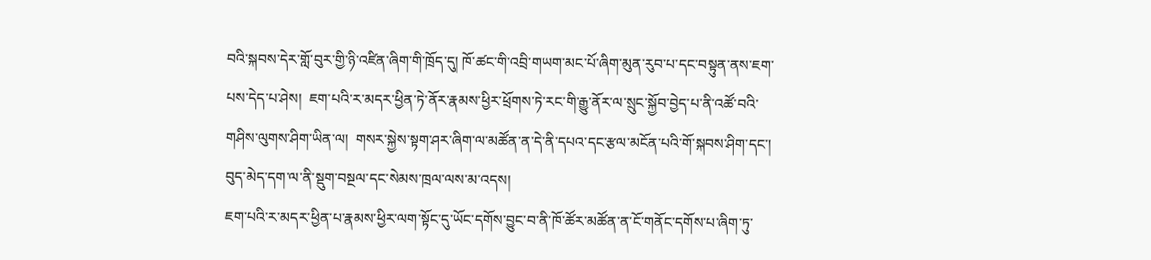བའི་སྐབས་དེར་གློ་བུར་གྱི་ཉི་འཛིན་ཞིག་གི་ཁྲོད་དུ། ཁོ་ཚང་གི་འབྲི་གཡག་མང་པོ་ཞིག་མུན་རུབ་པ་དང་བསྟུན་ནས་ཇག་པས་དེད་པ་ཤེས།  ཇག་པའི་ར་མདར་ཕྱིན་ཏེ་ནོར་རྣམས་ཕྱིར་ཕྲོགས་ཏེ་རང་གི་རྒྱུ་ནོར་ལ་སྲུང་སྐྱོབ་བྱེད་པ་ནི་འཚོ་བའི་གཤིས་ལུགས་ཤིག་ཡིན་ལ།  གསར་སྐྱེས་སྟག་ཤར་ཞིག་ལ་མཚོན་ན་དེ་ནི་དཔའ་དང་རྩལ་མངོན་པའི་གོ་སྐབས་ཤིག་དང་།  བུད་མེད་དག་ལ་ནི་སྡུག་བསྔལ་དང་སེམས་ཁྲལ་ལས་མ་འདས།
ཇག་པའི་ར་མདར་ཕྱིན་པ་རྣམས་ཕྱིར་ལག་སྟོང་དུ་ཡོང་དགོས་བྱུང་བ་ནི་ཁོ་ཚོར་མཚོན་ན་ངོ་གནོང་དགོས་པ་ཞིག་ཏུ་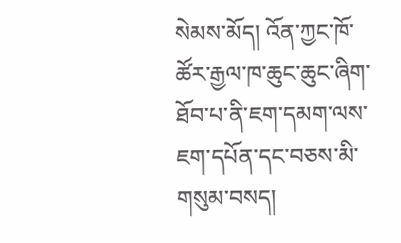སེམས་མོད། འོན་ཀྱང་ཁོ་ཚོར་རྒྱལ་ཁ་ཆུང་ཆུང་ཞིག་ཐོབ་པ་ནི་ཇག་དམག་ལས་ཇག་དཔོན་དང་བཅས་མི་གསུམ་བསད།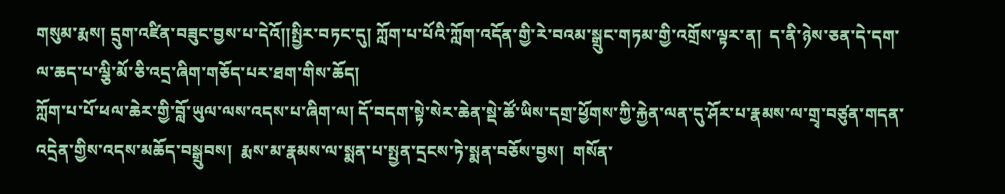གསུམ་རྨས། དྲུག་འཛིན་བཟུང་བྱས་པ་དེའོ།།སྤྱིར་བཏང་དུ། ཀློག་པ་པོའི་ཀློག་འདོན་གྱི་རེ་བའམ་སྒྲུང་གཏམ་གྱི་འགྲོས་ལྟར་ན།  ད་ནི་ཉེས་ཅན་དེ་དག་ལ་ཆད་པ་ལྕི་མོ་ཅི་འདྲ་ཞིག་གཅོད་པར་ཐག་གིས་ཆོད།
ཀློག་པ་པོ་ཕལ་ཆེར་གྱི་བློ་ཡུལ་ལས་འདས་པ་ཞིག་ལ། དོ་བདག་སྟེ་སེར་ཆེན་སྡེ་ཚོ་ཡིས་དགྲ་ཕྱོགས་ཀྱི་རྐྱེན་ལན་དུ་ཤོར་པ་རྣམས་ལ་གྲྭ་བཙུན་གདན་འདྲེན་གྱིས་འདས་མཆོད་བསྒྲུབས།  རྨས་མ་རྣམས་ལ་སྨན་པ་སྤྱན་དྲངས་ཏེ་སྨན་བཅོས་བྱས།  གསོན་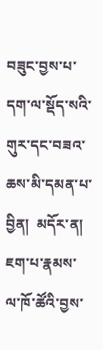བཟུང་བྱས་པ་དག་ལ་སྡོད་སའི་གུར་དང་བཟའ་ཆས་མི་དམན་པ་བྱིན།  མདོར་ན།  ཇག་པ་རྣམས་ལ་ཁོ་ཚོའི་བྱས་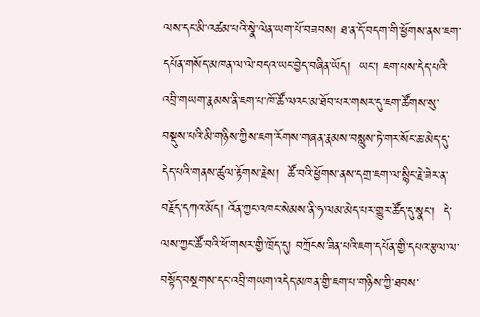ལས་དང་མི་འཚམ་པའི་སྣེ་ལེན་ཡག་པོ་བཟབས། ཐ་ན་དོ་བདག་གི་ཕྱོགས་ནས་ཇག་དཔོན་གསོད་མཁན་ལ་ལེ་བདའ་ཡང་བྱེད་བཞིན་ཡོད།  ཡང་། ཇག་པས་དེད་པའི་འབྲི་གཡག་རྣམས་ནི་ཇག་པ་ཁོ་ཚོ་ལའང་མ་ཐོབ་པར་གསར་དུ་ཇག་ཚོགས་སུ་བསྡུས་པའི་མི་གཉིས་ཀྱིས་ཇག་རོགས་གཞན་རྣམས་བསླུས་ཏེ་གར་སོང་ཆ་མེད་དུ་དེད་པའི་གནས་ཚུལ་རྟོགས་རྗེས།  ཚོ་བའི་ཕྱོགས་ནས་དགྲ་ཇག་ལ་སྙིང་རྗེ་ཟེར་ན་བརྗོད་དཀའ་མོད། འོན་ཀྱང་འཁང་སེམས་ནི་ཧ་ལམ་མེད་པར་གྱུར་ཚོད་དུ་སྣང་།  དེ་ལས་ཀྱང་ཚོ་བའི་ཕོ་གསར་གྱི་ཁྲོད་དུ། བཀྲོངས་ཟིན་པའི་ཇག་དཔོན་གྱི་དཔའ་རྩལ་ལ་བསྟོད་བསྔགས་དང་འབྲི་གཡག་འདེད་མཁན་གྱི་ཇག་པ་གཉིས་ཀྱི་ཐབས་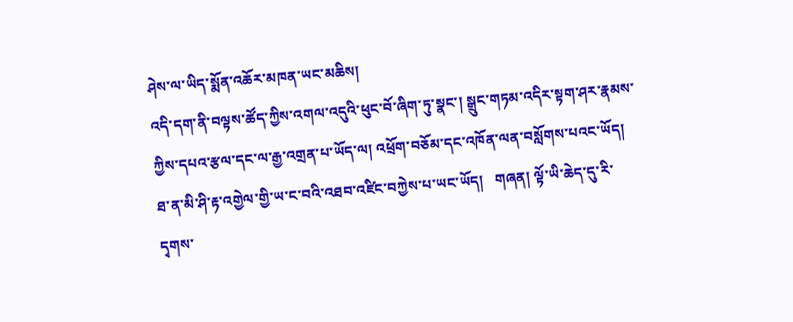ཤེས་ལ་ཡིད་སྨོན་འཆོར་མཁན་ཡང་མཆིས།
འདི་དག་ནི་བལྟས་ཚོད་ཀྱིས་འགལ་འདུའི་ཕུང་བོ་ཞིག་ཏུ་སྣང་། སྒྲུང་གཏམ་འདིར་སྟག་ཤར་རྣམས་ཀྱིས་དཔའ་རྩལ་དང་ལ་རྒྱ་འགྲན་པ་ཡོད་ལ། འཕྲོག་བཅོམ་དང་འཁོན་ལན་བསློགས་པའང་ཡོད།  ཐ་ན་མི་ཤི་རྟ་འགྱེལ་གྱི་ཡ་ང་བའི་འཐབ་འཛིང་བཀྱེས་པ་ཡང་ཡོད།   གཞན། ལྟོ་ཡི་ཆེད་དུ་རི་དྭགས་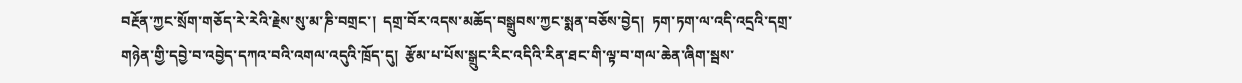བརྔོན་ཀྱང་སྲོག་གཅོད་རེ་རེའི་རྗེས་སུ་མ་ཎི་བགྲང་།  དགྲ་བོར་འདས་མཆོད་བསྒྲུབས་ཀྱང་སྨན་བཅོས་བྱེད།  ཏག་ཏག་ལ་འདི་འདྲའི་དགྲ་གཉེན་གྱི་དབྱེ་བ་འབྱེད་དཀའ་བའི་འགལ་འདུའི་ཁྲོད་དུ།  རྩོམ་པ་པོས་སྒྲུང་རིང་འདིའི་རིན་ཐང་གི་ལྟ་བ་གལ་ཆེན་ཞིག་སྦས་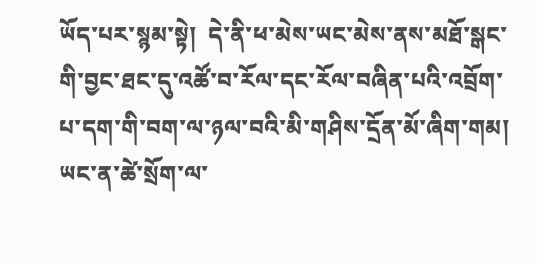ཡོད་པར་སྙམ་སྟེ།  དེ་ནི་ཕ་མེས་ཡང་མེས་ནས་མཐོ་སྒང་གི་བྱང་ཐང་དུ་འཚོ་བ་རོལ་དང་རོལ་བཞིན་པའི་འབྲོག་པ་དག་གི་བག་ལ་ཉལ་བའི་མི་གཤིས་དྲོན་མོ་ཞིག་གམ།  ཡང་ན་ཚེ་སྲོག་ལ་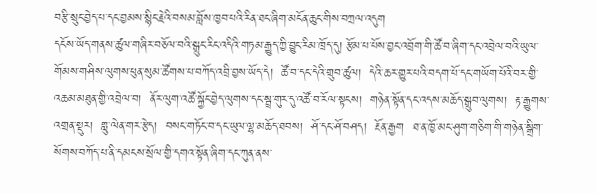བརྩི་སྲུང་བྱེད་པ་དང་བྱམས་སྙིང་རྗེའི་བསམ་བློས་ཁྱབ་པའི་རིན་ཐང་ཞིག་མངོན་ཆུང་གིས་བཀྲལ་འདུག
དངོས་ཡོད་གནས་ཚུལ་གཞིར་བཅོལ་བའི་སྒྲུང་རིང་འདིའི་གཏམ་རྒྱུད་ཀྱི་བྱུང་རིམ་ཁྲོད་དུ། རྩོམ་པ་པོས་བྱང་འབྲོག་གི་ཚོ་བ་ཞིག་དང་འབྲེལ་བའི་ཡུལ་གོམས་གཤིས་ལུགས་ཕུན་སུམ་ཚོགས་པ་བཀོད་འབྲི་བྱས་ཡོད་དེ།  ཚོ་བ་དང་དེའི་གྲུབ་ཚུལ།  དེའི་ཆར་གྱུར་པའི་བདག་པོ་དང་གཡོག་པོའི་བར་གྱི་འཆམ་མཐུན་གྱི་འབྲེལ་བ།  ནོར་ལུག་འཚོ་སྐྱོང་བྱེད་ལུགས་དང་སྦྲ་གུར་དུ་འཚོ་བ་རོལ་སྟངས།  གཉེན་སྟོན་དང་འདས་མཆོད་སྒྲུབ་ལུགས།  རྟ་རྒྱུགས་འགྲན་སྡུར།  གླུ་ལེན་གར་རྩེད།  བསང་གཏོང་བ་དང་ཡུལ་ལྷ་མཆོད་ཐབས།  ཤོ་དང་ཤོ་བཤད།  རྔོན་རྒྱག  ཐ་ན་ཁྱོ་མང་ཤུག་གཅིག་གི་གཉེན་སྒྲིག་སོགས་བཀོད་པ་ནི་དམངས་སྲོལ་གྱི་དགའ་སྟོན་ཞིག་དང་ཀུན་ནས་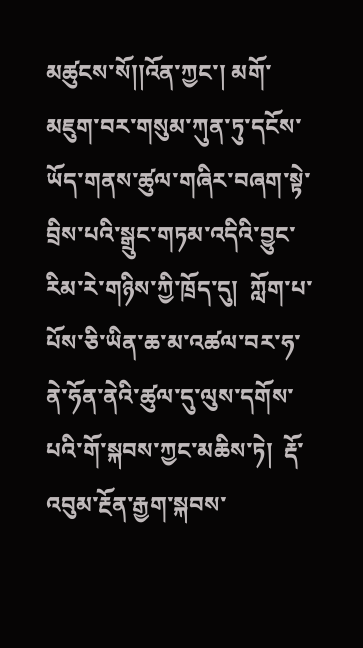མཚུངས་སོ།།འོན་ཀྱང་། མགོ་མཇུག་བར་གསུམ་ཀུན་ཏུ་དངོས་ཡོད་གནས་ཚུལ་གཞིར་བཞག་སྟེ་བྲིས་པའི་སྒྲུང་གཏམ་འདིའི་བྱུང་རིམ་རེ་གཉིས་ཀྱི་ཁྲོད་དུ།  ཀློག་པ་པོས་ཅི་ཡིན་ཆ་མ་འཚལ་བར་ཧ་ནེ་ཧོན་ནེའི་ཚུལ་དུ་ལུས་དགོས་པའི་གོ་སྐབས་ཀྱང་མཆིས་ཏེ།  རྡོ་འབུམ་རྔོན་རྒྱག་སྐབས་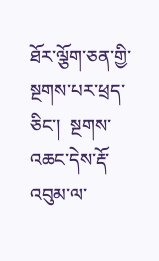ཐོར་ལྕོག་ཅན་གྱི་སྔགས་པར་ཕྲད་ཅིང་།  སྔགས་འཆང་དེས་རྡོ་འབུམ་ལ་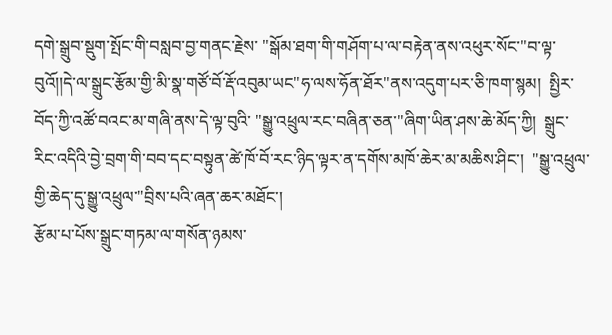དགེ་སྒྲུབ་སྡུག་སྤོང་གི་བསླབ་བྱ་གནང་རྗེས་ "སྒོམ་ཐག་གི་གཤོག་པ་ལ་བརྟེན་ནས་འཕུར་སོང་"བ་ལྟ་བུའོ།།དེ་ལ་སྒྲུང་རྩོམ་གྱི་མི་སྣ་གཙོ་བོ་རྡོ་འབུམ་ཡང"ཧ་ལས་ཧོན་ཐོར"ནས་འདུག་པར་ཅི་ཁག་སྙམ།  སྤྱིར་བོད་ཀྱི་འཚོ་བའང་མ་གཞི་ནས་དེ་ལྟ་བུའི་ "སྒྱུ་འཕྲུལ་རང་བཞིན་ཅན་"ཞིག་ཡིན་ཤས་ཆེ་མོད་ཀྱི།  སྒྲུང་རིང་འདིའི་བྱེ་བྲག་གི་བབ་དང་བསྟུན་ཚེ་ཁོ་བོ་རང་ཉིད་ལྟར་ན་དགོས་མཁོ་ཆེར་མ་མཆིས་ཤིང་།  "སྒྱུ་འཕྲུལ་གྱི་ཆེད་དུ་སྒྱུ་འཕྲུལ་"བྲིས་པའི་ཞན་ཆར་མཐོང་།
རྩོམ་པ་པོས་སྒྲུང་གཏམ་ལ་གསོན་ཉམས་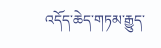འདོད་ཆེད་གཏམ་རྒྱུད་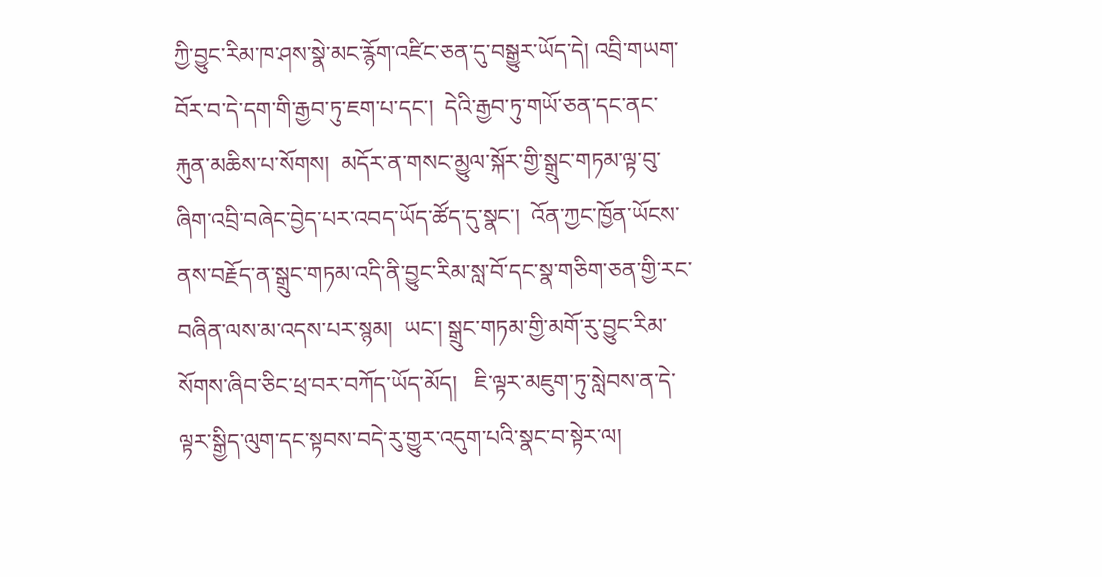ཀྱི་བྱུང་རིམ་ཁ་ཤས་སྣེ་མང་རྙོག་འཛིང་ཅན་དུ་བསྒྱུར་ཡོད་དེ། འབྲི་གཡག་བོར་བ་དེ་དག་གི་རྒྱབ་ཏུ་ཇག་པ་དང་།  དེའི་རྒྱབ་ཏུ་གཡོ་ཅན་དང་ནང་རྐུན་མཆིས་པ་སོགས།  མདོར་ན་གསང་མྱུལ་སྐོར་གྱི་སྒྲུང་གཏམ་ལྟ་བུ་ཞིག་འབྲི་བཞེང་བྱེད་པར་འབད་ཡོད་ཚོད་དུ་སྣང་།  འོན་ཀྱང་ཁྱོན་ཡོངས་ནས་བརྗོད་ན་སྒྲུང་གཏམ་འདི་ནི་བྱུང་རིམ་སླ་བོ་དང་སྣ་གཅིག་ཅན་གྱི་རང་བཞིན་ལས་མ་འདས་པར་སྙམ།  ཡང་། སྒྲུང་གཏམ་གྱི་མགོ་རུ་བྱུང་རིམ་སོགས་ཞིབ་ཅིང་ཕྲ་བར་བཀོད་ཡོད་མོད།   ཇི་ལྟར་མཇུག་ཏུ་སླེབས་ན་དེ་ལྟར་སྒྱིད་ལུག་དང་སྟབས་བདེ་རུ་གྱུར་འདུག་པའི་སྣང་བ་སྟེར་ལ།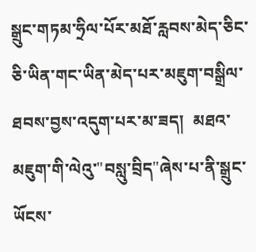སྒྲུང་གཏམ་ཧྲིལ་པོར་མཐོ་རླབས་མེད་ཅིང་ཅི་ཡིན་གང་ཡིན་མེད་པར་མཇུག་བསྒྲིལ་ཐབས་བྱས་འདུག་པར་མ་ཟད།  མཐའ་མཇུག་གི་ལེའུ་"བསླུ་བྲིད"ཞེས་པ་ནི་སྒྲུང་ཡོངས་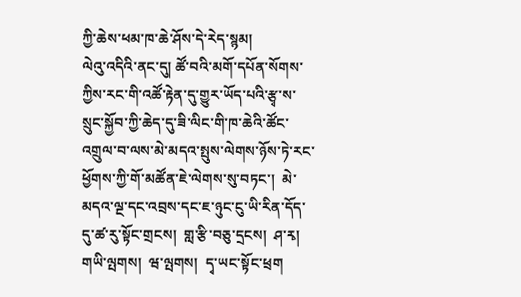ཀྱི་ཆེས་ཕམ་ཁ་ཆེ་ཤོས་དེ་རེད་སྙམ།
ལེའུ་འདིའི་ནང་དུ། ཚོ་བའི་མགོ་དཔོན་སོགས་ཀྱིས་རང་གི་འཚོ་རྟེན་དུ་གྱུར་ཡོད་པའི་རྩྭ་ས་སྲུང་སྐྱོབ་ཀྱི་ཆེད་དུ་ཟི་ལིང་གི་ཁ་ཆེའི་ཚོང་འགྲུལ་བ་ལས་མེ་མདའ་སྤུས་ལེགས་ཉོས་ཏེ་རང་ཕྱོགས་ཀྱི་གོ་མཚོན་ཇེ་ལེགས་སུ་བཏང་།  མེ་མདའ་ལྔ་དང་འབྲས་དང་ཇ་ཉུང་ངུ་ཡི་རིན་དོད་དུ་ཚ་རུ་སྟོང་གྲངས།  གླ་རྩི་བཅུ་དྲངས།  ཤ་རྭ།  གཡི་ལྤགས།  ཝ་ལྤགས།  དྭ་ཡང་སྟོང་ཕྲག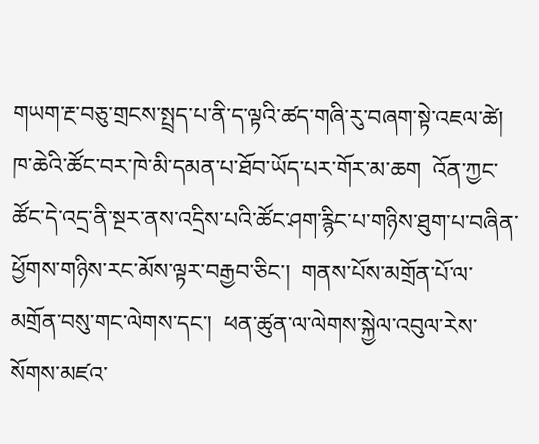གཡག་རྔ་བཅུ་གྲངས་སྤྲད་པ་ནི་ད་ལྟའི་ཚད་གཞི་རུ་བཞག་སྟེ་འཇལ་ཚེ།  ཁ་ཆེའི་ཚོང་བར་ཁེ་མི་དམན་པ་ཐོབ་ཡོད་པར་གོར་མ་ཆག  འོན་ཀྱང་ཚོང་དེ་འདྲ་ནི་སྔར་ནས་འདྲིས་པའི་ཚོང་ཤག་རྙིང་པ་གཉིས་ཐུག་པ་བཞིན་ཕྱོགས་གཉིས་རང་མོས་ལྟར་བརྒྱབ་ཅིང་།  གནས་པོས་མགྲོན་པོ་ལ་མགྲོན་བསུ་གང་ལེགས་དང་།  ཕན་ཚུན་ལ་ལེགས་སྐྱེལ་འབུལ་རེས་སོགས་མཛའ་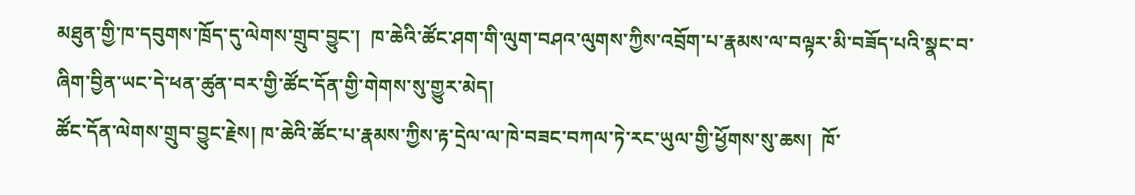མཐུན་གྱི་ཁ་དབུགས་ཁྲོད་དུ་ལེགས་གྲུབ་བྱུང་།  ཁ་ཆེའི་ཚོང་ཤག་གི་ལུག་བཤའ་ལུགས་ཀྱིས་འབྲོག་པ་རྣམས་ལ་བལྟར་མི་བཟོད་པའི་སྣང་བ་ཞིག་བྱིན་ཡང་དེ་ཕན་ཚུན་བར་གྱི་ཚོང་དོན་གྱི་གེགས་སུ་གྱུར་མེད།
ཚོང་དོན་ལེགས་གྲུབ་བྱུང་རྗེས། ཁ་ཆེའི་ཚོང་པ་རྣམས་ཀྱིས་རྟ་དྲེལ་ལ་ཁེ་བཟང་བཀལ་ཏེ་རང་ཡུལ་གྱི་ཕྱོགས་སུ་ཆས།  ཁོ་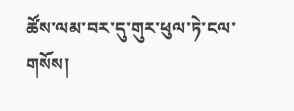ཚོས་ལམ་བར་དུ་གུར་ཕུལ་ཏེ་ངལ་གསོས།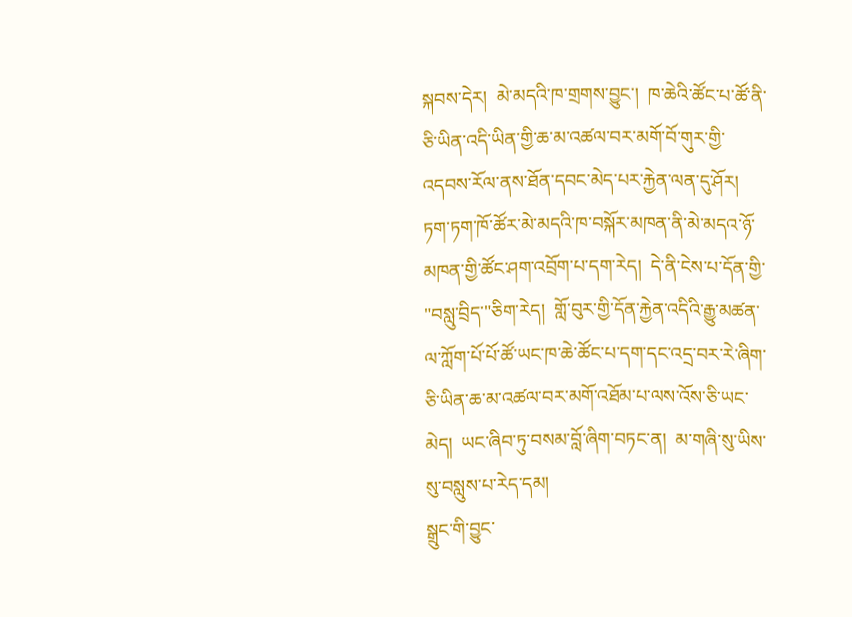སྐབས་དེར།  མེ་མདའི་ཁ་གྲགས་བྱུང་།  ཁ་ཆེའི་ཚོང་པ་ཚོ་ནི་ཅི་ཡིན་འདི་ཡིན་གྱི་ཆ་མ་འཚལ་བར་མགོ་བོ་གུར་གྱི་འདབས་རོལ་ནས་ཐོན་དབང་མེད་པར་རྐྱེན་ལན་དུ་ཤོར།  ཏག་ཏག་ཁོ་ཚོར་མེ་མདའི་ཁ་བསྐོར་མཁན་ནི་མེ་མདའ་ཉོ་མཁན་གྱི་ཚོང་ཤག་འབྲོག་པ་དག་རེད།  དེ་ནི་ངེས་པ་དོན་གྱི་ "བསླུ་བྲིད་"ཅིག་རེད།  གློ་བུར་གྱི་དོན་རྐྱེན་འདིའི་རྒྱུ་མཚན་ལ་ཀློག་པོ་པོ་ཚོ་ཡང་ཁ་ཆེ་ཚོང་པ་དག་དང་འདྲ་བར་རེ་ཞིག་ཅི་ཡིན་ཆ་མ་འཚལ་བར་མགོ་འཐོམ་པ་ལས་འོས་ཅི་ཡང་མེད།  ཡང་ཞིབ་ཏུ་བསམ་བློ་ཞིག་བཏང་ན།  མ་གཞི་སུ་ཡིས་སུ་བསླུས་པ་རེད་དམ།
སྒྲུང་གི་བྱུང་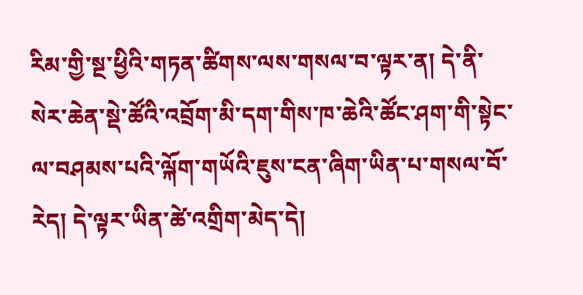རིམ་གྱི་སྔ་ཕྱིའི་གཏན་ཚིགས་ལས་གསལ་བ་ལྟར་ན། དེ་ནི་སེར་ཆེན་སྡེ་ཚོའི་འབྲོག་མི་དག་གིས་ཁ་ཆེའི་ཚོང་ཤག་གི་སྟེང་ལ་བཤམས་པའི་ལྐོག་གཡོའི་ཇུས་ངན་ཞིག་ཡིན་པ་གསལ་བོ་རེད། དེ་ལྟར་ཡིན་ཚེ་འགྲིག་མེད་དེ།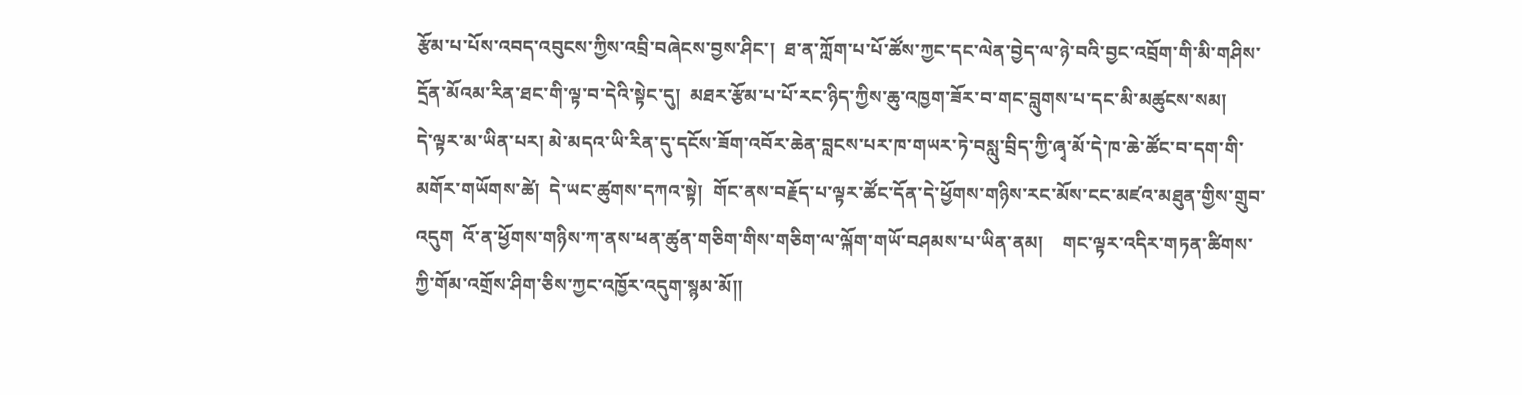རྩོམ་པ་པོས་འབད་འབུངས་ཀྱིས་འབྲི་བཞེངས་བྱས་ཤིང་།  ཐ་ན་ཀློག་པ་པོ་ཚོས་ཀྱང་དང་ལེན་བྱེད་ལ་ཉེ་བའི་བྱང་འབྲོག་གི་མི་གཤིས་དྲོན་མོའམ་རིན་ཐང་གི་ལྟ་བ་དེའི་སྟེང་དུ།  མཐར་རྩོམ་པ་པོ་རང་ཉིད་ཀྱིས་ཆུ་འཁྱག་ཟོར་བ་གང་བླུགས་པ་དང་མི་མཚུངས་སམ།
དེ་ལྟར་མ་ཡིན་པར། མེ་མདའ་ཡི་རིན་དུ་དངོས་ཟོག་འབོར་ཆེན་བླངས་པར་ཁ་གཡར་ཏེ་བསླུ་བྲིད་ཀྱི་ཞྭ་མོ་དེ་ཁ་ཆེ་ཚོང་བ་དག་གི་མགོར་གཡོགས་ཚེ།  དེ་ཡང་ཚུགས་དཀའ་སྟེ།  གོང་ནས་བརྗོད་པ་ལྟར་ཚོང་དོན་དེ་ཕྱོགས་གཉིས་རང་མོས་ངང་མཛའ་མཐུན་གྱིས་གྲུབ་འདུག  འོ་ན་ཕྱོགས་གཉིས་ཀ་ནས་ཕན་ཚུན་གཅིག་གིས་གཅིག་ལ་ལྐོག་གཡོ་བཤམས་པ་ཡིན་ནམ།    གང་ལྟར་འདིར་གཏན་ཚིགས་ཀྱི་གོམ་འགྲོས་ཤིག་ཅིས་ཀྱང་འཁྱོར་འདུག་སྙམ་མོ།།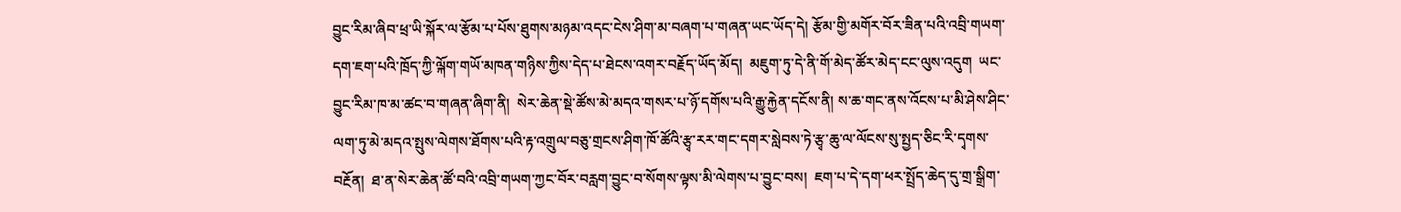བྱུང་རིམ་ཞིབ་ཕྲ་ཡི་སྐོར་ལ་རྩོམ་པ་པོས་ཐུགས་མཉམ་འདང་ངེས་ཤིག་མ་བཞག་པ་གཞན་ཡང་ཡོད་དེ། རྩོམ་གྱི་མགོར་བོར་ཟིན་པའི་འབྲི་གཡག་དག་ཇག་པའི་ཁྲོད་ཀྱི་ལྐོག་གཡོ་མཁན་གཉིས་ཀྱིས་དེད་པ་ཐེངས་འགར་བརྗོད་ཡོད་མོད།  མཇུག་ཏུ་དེ་ནི་གོ་མེད་ཚོར་མེད་ངང་ལུས་འདུག  ཡང་བྱུང་རིམ་ཁ་མ་ཚང་བ་གཞན་ཞིག་ནི།  སེར་ཆེན་སྡེ་ཚོས་མེ་མདའ་གསར་པ་ཉོ་དགོས་པའི་རྒྱུ་རྐྱེན་དངོས་ནི། ས་ཆ་གང་ནས་འོངས་པ་མི་ཤེས་ཤིང་ལག་ཏུ་མེ་མདའ་སྤུས་ལེགས་ཐོགས་པའི་རྟ་འགྲུལ་བཅུ་གྲངས་ཤིག་ཁོ་ཚོའི་རྩྭ་རར་གང་དགར་སླེབས་ཏེ་རྩྭ་ཆུ་ལ་ལོངས་སུ་སྤྱད་ཅིང་རི་དྭགས་བརྔོན།  ཐ་ན་སེར་ཆེན་ཚོ་བའི་འབྲི་གཡག་ཀྱང་བོར་བརླག་བྱུང་བ་སོགས་ལྟས་མི་ལེགས་པ་བྱུང་བས།  ཇག་པ་དེ་དག་ཕར་སྤྲོད་ཆེད་དུ་གྲ་སྒྲིག་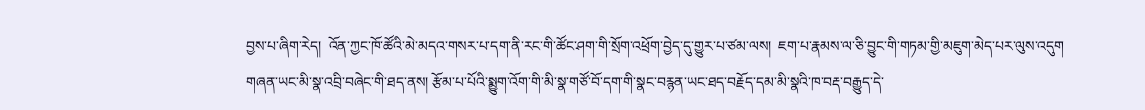བྱས་པ་ཞིག་རེད།  འོན་ཀྱང་ཁོ་ཚོའི་མེ་མདའ་གསར་པ་དག་ནི་རང་གི་ཚོང་ཤག་གི་སྲོག་འཕྲོག་བྱེད་དུ་གྱུར་པ་ཙམ་ལས།  ཇག་པ་རྣམས་ལ་ཅི་བྱུང་གི་གཏམ་གྱི་མཇུག་མེད་པར་ལུས་འདུག
གཞན་ཡང་མི་སྣ་འབྲི་བཞེང་གི་ཐད་ནས། རྩོམ་པ་པོའི་སྨྱུག་འོག་གི་མི་སྣ་གཙོ་བོ་དག་གི་སྣང་བརྙན་ཡང་ཐད་བརྗོད་དམ་མི་སྣའི་ཁ་བརྡ་བརྒྱུད་དེ་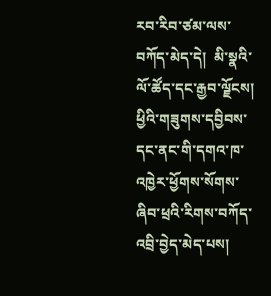རབ་རིབ་ཙམ་ལས་བཀོད་མེད་དེ།  མི་སྣའི་ལོ་ཚོད་དང་རྒྱབ་ལྗོངས།  ཕྱིའི་གཟུགས་དབྱིབས་དང་ནང་གི་དགའ་ཁ་འཁྱེར་ཕྱོགས་སོགས་ཞིབ་ཕྲའི་རིགས་བཀོད་འབྲི་བྱེད་མེད་པས།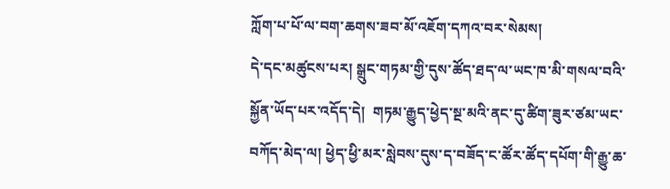ཀློག་པ་པོ་ལ་བག་ཆགས་ཟབ་མོ་འཇོག་དཀའ་བར་སེམས།
དེ་དང་མཚུངས་པར། སྒྲུང་གཏམ་གྱི་དུས་ཚོད་ཐད་ལ་ཡང་ཁ་མི་གསལ་བའི་སྐྱོན་ཡོད་པར་འདོད་དེ།  གཏམ་རྒྱུད་ཕྱེད་སྔ་མའི་ནང་དུ་ཚིག་ཟུར་ཙམ་ཡང་བཀོད་མེད་ལ། ཕྱེད་ཕྱི་མར་སླེབས་དུས་ད་བཟོད་ང་ཚོར་ཚོད་དཔོག་གི་རྒྱུ་ཆ་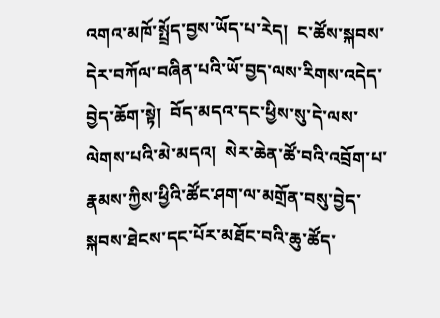འགའ་མཁོ་སྤྲོད་བྱས་ཡོད་པ་རེད།  ང་ཚོས་སྐབས་དེར་བཀོལ་བཞིན་པའི་ཡོ་བྱད་ལས་རིགས་འདེད་བྱེད་ཆོག་སྟེ།  བོད་མདའ་དང་ཕྱིས་སུ་དེ་ལས་ལེགས་པའི་མེ་མདའ།  སེར་ཆེན་ཚོ་བའི་འབྲོག་པ་རྣམས་ཀྱིས་ཕྱིའི་ཚོང་ཤག་ལ་མགྲོན་བསུ་བྱེད་སྐབས་ཐེངས་དང་པོར་མཐོང་བའི་ཆུ་ཚོད་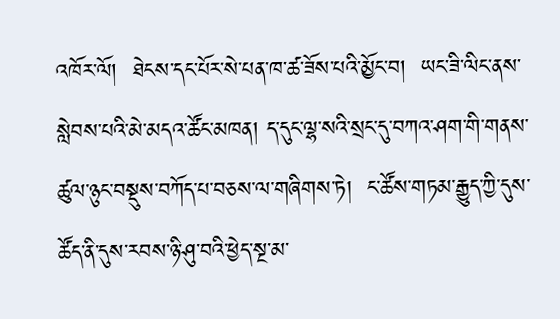འཁོར་ལོ།  ཐེངས་དང་པོར་སེ་པན་ཁ་ཚ་ཟོས་པའི་མྱོང་བ།  ཡང་ཟི་ལིང་ནས་སླེབས་པའི་མེ་མདའ་ཚོང་མཁན། ད་དུང་ལྷ་སའི་སྲང་དུ་བཀའ་ཤག་གི་གནས་ཚུལ་ཉུང་བསྡུས་བཀོད་པ་བཅས་ལ་གཞིགས་ཏེ།  ང་ཚོས་གཏམ་རྒྱུད་ཀྱི་དུས་ཚོད་ནི་དུས་རབས་ཉི་ཤུ་བའི་ཕྱེད་སྔ་མ་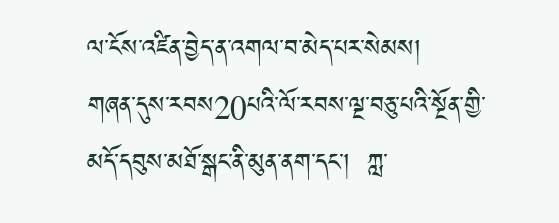ལ་ངོས་འཛིན་བྱེད་ན་འགལ་བ་མེད་པར་སེམས།
གཞན་དུས་རབས20པའི་ལོ་རབས་ལྔ་བཅུ་པའི་སྔོན་གྱི་མདོ་དབུས་མཐོ་སྒང་ནི་མུན་ནག་དང་།  ཀླ་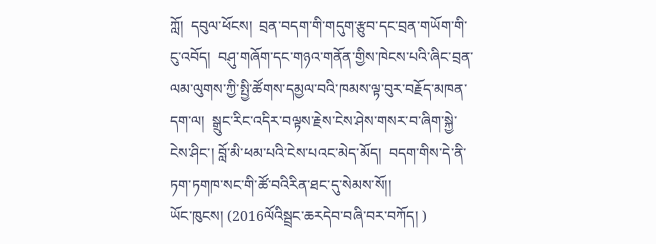ཀློ།  དབུལ་ཕོངས།  བྲན་བདག་གི་གདུག་རྩུབ་དང་བྲན་གཡོག་གི་ངུ་འབོད།  བཤུ་གཞོག་དང་གཉའ་གནོན་གྱིས་ཁེངས་པའི་ཞིང་བྲན་ལམ་ལུགས་ཀྱི་སྤྱི་ཚོགས་དམྱལ་བའི་ཁམས་ལྟ་བུར་བརྗོད་མཁན་དག་ལ།  སྒྲུང་རིང་འདིར་བལྟས་རྗེས་ངེས་ཤེས་གསར་བ་ཞིག་སྐྱེ་ངེས་ཤིང་། བློ་མི་ཕམ་པའི་ངེས་པའང་མེད་མོད།  བདག་གིས་དེ་ནི་ཏག་ཏགཁ་སང་གི་ཚོ་བའིརིན་ཐང་དུ་སེམས་སོ།།
ཡོང་ཁུངས། (2016ལོའིསྦྲང་ཆརདེབ་བཞི་བར་བཀོད། )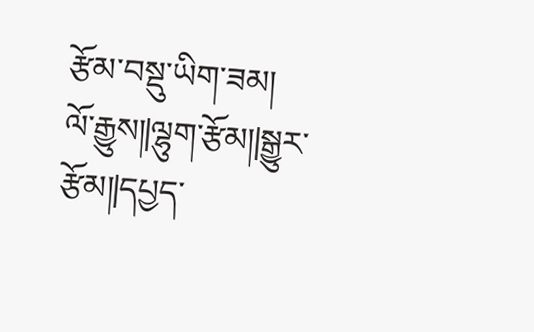རྩོམ་བསྡུ་ཡིག་ཟམ།
ལོ་རྒྱུས།|ལྷུག་རྩོམ།|སྒྱུར་རྩོམ།|དཔྱད་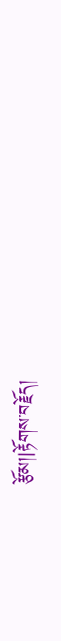རྩོམ།|རྟོགས་བརྗོད།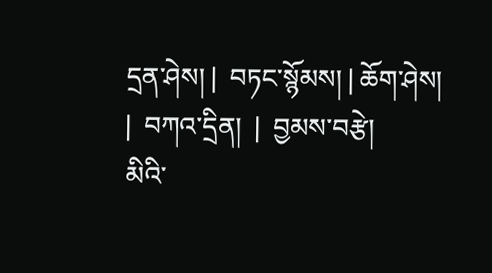དྲན་ཤེས། |  བཏང་སྙོམས། | ཆོག་ཤེས།  |  བཀའ་དྲིན།  |  བྱམས་བརྩེ།
མིའི་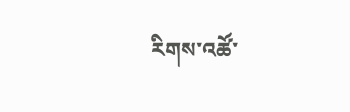རིགས་འཚོ་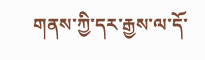གནས་ཀྱི་དར་རྒྱས་ལ་དོ་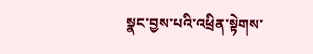སྣང་བྱས་པའི་འཕྲིན་སྟེགས་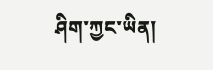ཤིག་ཀྱང་ཡིན།